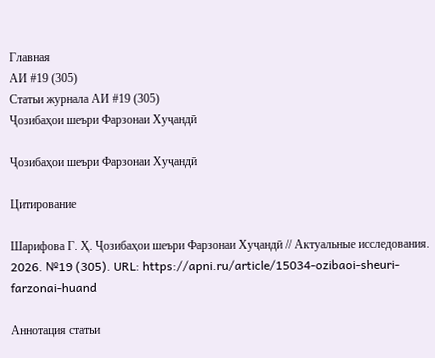Главная
АИ #19 (305)
Статьи журнала АИ #19 (305)
Ҷозибаҳои шеъри Фарзонаи Хуҷандӣ

Ҷозибаҳои шеъри Фарзонаи Хуҷандӣ

Цитирование

Шарифова Г. Ҳ. Ҷозибаҳои шеъри Фарзонаи Хуҷандӣ // Актуальные исследования. 2026. №19 (305). URL: https://apni.ru/article/15034-ozibaoi-sheuri-farzonai-huand

Аннотация статьи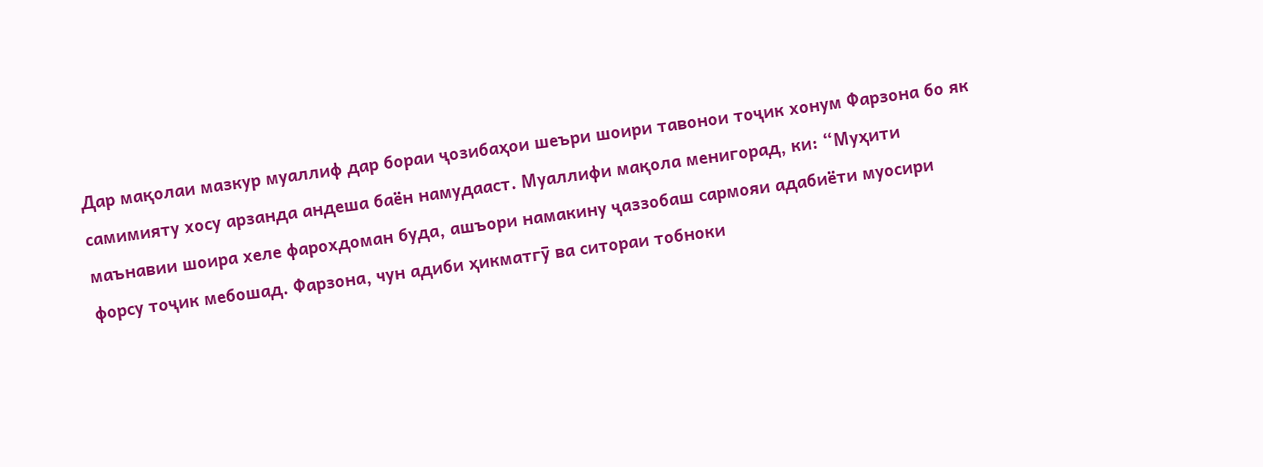Дар мақолаи мазкур муаллиф дар бораи ҷозибаҳои шеъри шоири тавонои тоҷик хонум Фарзона бо як самимияту хосу арзанда андеша баён намудааст. Муаллифи мақола менигорад, ки: “Муҳити маънавии шоира хеле фарохдоман буда, ашъори намакину ҷаззобаш сармояи адабиёти муосири форсу тоҷик мебошад. Фарзона, чун адиби ҳикматгӯ ва ситораи тобноки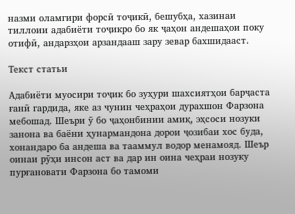назми оламгири форсӣ тоҷикӣ, бешубҳа, хазинаи тиллоии адабиёти тоҷикро бо як ҷаҳон андешаҳои поку отифӣ, андарзҳои арзандааш зару зевар бахшидааст.

Текст статьи

Адабиёти муосири тоҷик бо зуҳури шахсиятҳои барҷаста ғанӣ гардида, яке аз чунин чеҳраҳои дурахшон Фарзона мебошад. Шеъри ӯ бо ҷаҳонбинии амиқ, эҳсоси нозуки занона ва баёни ҳунармандона дорои ҷозибаи хос буда, хонандаро ба андеша ва тааммул водор менамояд. Шеър оинаи рӯҳи инсон аст ва дар ин оина чеҳраи нозуку пурғановати Фарзона бо тамоми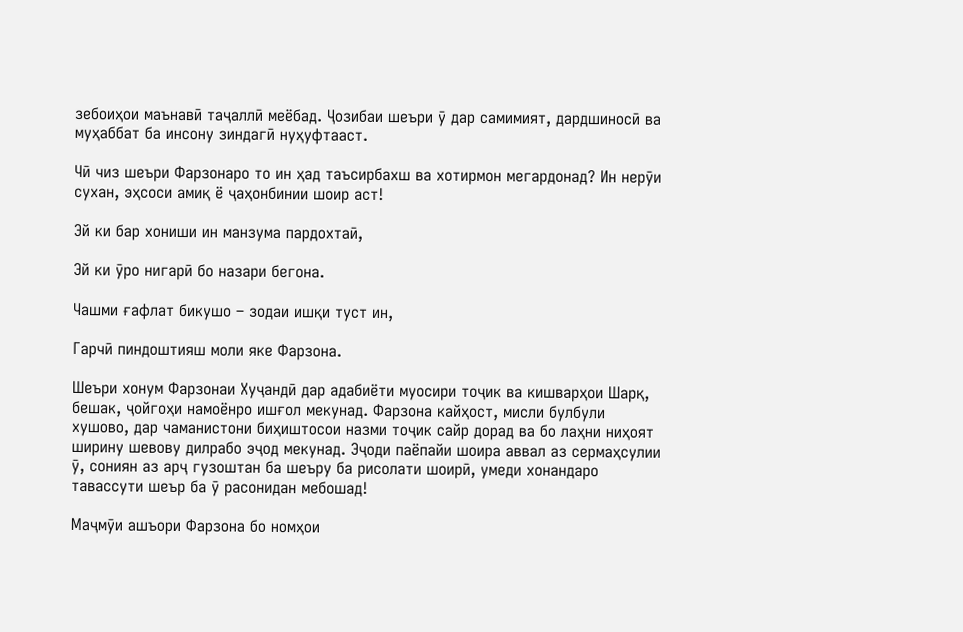зебоиҳои маънавӣ таҷаллӣ меёбад. Ҷозибаи шеъри ӯ дар самимият, дардшиносӣ ва муҳаббат ба инсону зиндагӣ нуҳуфтааст.

Чӣ чиз шеъри Фарзонаро то ин ҳад таъсирбахш ва хотирмон мегардонад? Ин нерӯи сухан, эҳсоси амиқ ё ҷаҳонбинии шоир аст!

Эй ки бар хониши ин манзума пардохтаӣ,

Эй ки ӯро нигарӣ бо назари бегона.

Чашми ғафлат бикушо – зодаи ишқи туст ин,

Гарчӣ пиндоштияш моли яке Фарзона.

Шеъри хонум Фарзонаи Хуҷандӣ дар адабиёти муосири тоҷик ва кишварҳои Шарқ, бешак, ҷойгоҳи намоёнро ишғол мекунад. Фарзона кайҳост, мисли булбули хушово, дар чаманистони биҳиштосои назми тоҷик сайр дорад ва бо лаҳни ниҳоят ширину шевову дилрабо эҷод мекунад. Эҷоди паёпайи шоира аввал аз сермаҳсулии ӯ, сониян аз арҷ гузоштан ба шеъру ба рисолати шоирӣ, умеди хонандаро тавассути шеър ба ӯ расонидан мебошад!

Маҷмӯи ашъори Фарзона бо номҳои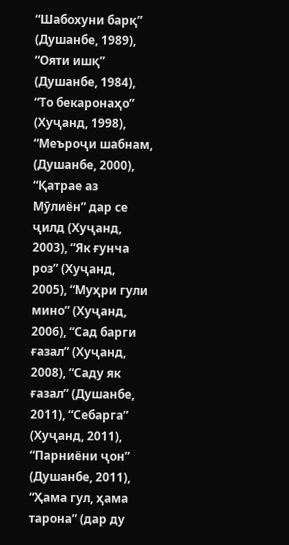“Шабохуни барқ” (Душанбе, 1989), “Ояти ишқ” (Душанбе, 1984), “То бекаронаҳо” (Хуҷанд, 1998), “Меъроҷи шабнам, (Душанбе, 2000), “Қатрае аз Мӯлиён” дар се ҷилд (Хуҷанд, 2003), “Як ғунча роз” (Хуҷанд, 2005), “Муҳри гули мино” (Хуҷанд, 2006), “Сад барги ғазал” (Хуҷанд, 2008), “Саду як ғазал” (Душанбе, 2011), “Себарга” (Хуҷанд, 2011), “Парниёни ҷон” (Душанбе, 2011), “Ҳама гул, ҳама тарона” (дар ду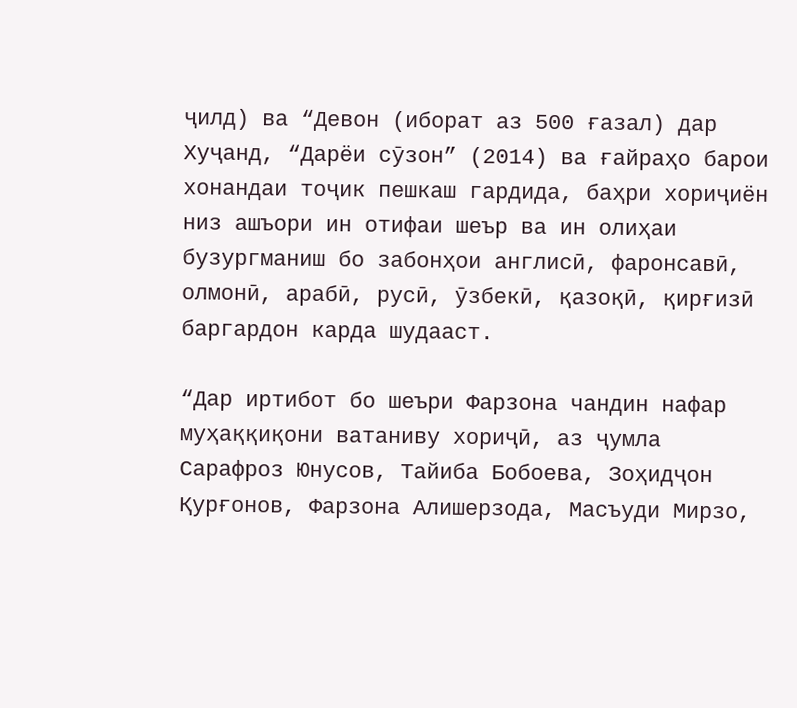ҷилд) ва “Девон (иборат аз 500 ғазал) дар Хуҷанд, “Дарёи сӯзон” (2014) ва ғайраҳо барои хонандаи тоҷик пешкаш гардида, баҳри хориҷиён низ ашъори ин отифаи шеър ва ин олиҳаи бузургманиш бо забонҳои англисӣ, фаронсавӣ, олмонӣ, арабӣ, русӣ, ӯзбекӣ, қазоқӣ, қирғизӣ баргардон карда шудааст.

“Дар иртибот бо шеъри Фарзона чандин нафар муҳаққиқони ватаниву хориҷӣ, аз ҷумла Сарафроз Юнусов, Тайиба Бобоева, Зоҳидҷон Қурғонов, Фарзона Алишерзода, Масъуди Мирзо,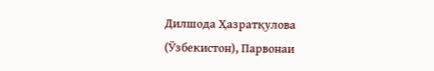Дилшода Ҳазратқулова (Ӯзбекистон), Парвонаи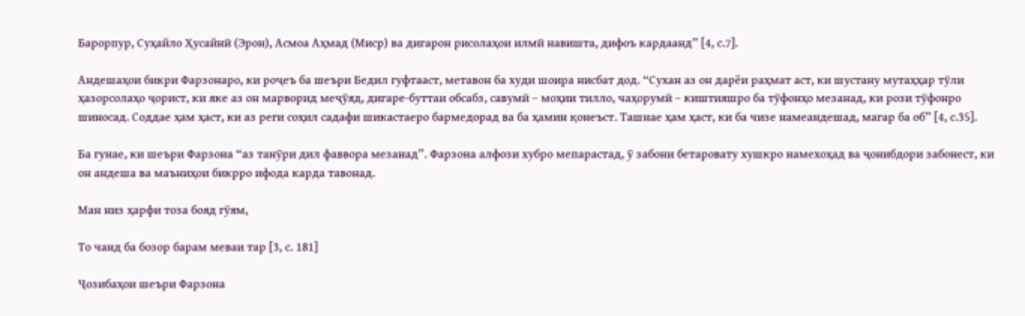Барорпур, Суҳайло Ҳусайнӣ (Эрон), Асмоа Аҳмад (Миср) ва дигарон рисолаҳои илмӣ навишта, дифоъ кардаанд” [4, с.7].

Андешаҳои бикри Фарзонаро, ки роҷеъ ба шеъри Бедил гуфтааст, метавон ба худи шоира нисбат дод. “Сухан аз он дарёи раҳмат аст, ки шустану мутаҳҳар тӯли ҳазорсолаҳо ҷорист, ки яке аз он марворид меҷӯяд, дигаре-буттаи обсабз, савумӣ – моҳии тилло, чаҳорумӣ – киштияшро ба тӯфонҳо мезанад, ки рози тӯфонро шиносад. Соддае ҳам ҳаст, ки аз реги соҳил садафи шикастаеро бармедорад ва ба ҳамин қонеъст. Ташнае ҳам ҳаст, ки ба чизе намеандешад, магар ба об” [4, с.35].

Ба гунае, ки шеъри Фарзона “аз танӯри дил фаввора мезанад”. Фарзона алфози хубро мепарастад, ӯ забони бетаровату хушкро намехоҳад ва ҷонибдори забонест, ки он андеша ва маъниҳои бикрро ифода карда тавонад.

Ман низ ҳарфи тоза бояд гӯям,

То чанд ба бозор барам меваи тар [3, с. 181]

Ҷозибаҳои шеъри Фарзона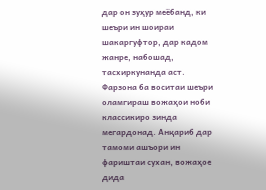дар он зуҳур меёбанд, ки шеъри ин шоираи шакаргуфтор, дар кадом жанре, набошад, тасхиркунанда аст. Фарзона ба воситаи шеъри оламгираш вожаҳои ноби классикиро зинда мегардонад. Анқариб дар тамоми ашъори ин фариштаи сухан, вожаҳое дида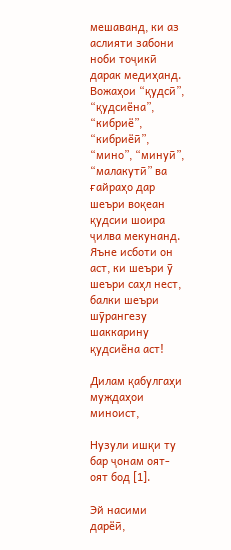мешаванд, ки аз аслияти забони ноби тоҷикӣ дарак медиҳанд. Вожаҳои “қудсӣ”, “қудсиёна”, “кибриё”, “кибриёӣ”, “мино”, “минуӣ”, “малакутӣ” ва ғайраҳо дар шеъри воқеан қудсии шоира ҷилва мекунанд. Яъне исботи он аст, ки шеъри ӯ шеъри саҳл нест, балки шеъри шӯрангезу шаккарину қудсиёна аст!

Дилам қабулгаҳи муждаҳои миноист,

Нузули ишқи ту бар ҷонам оят-оят бод [1].

Эй насими дарёӣ,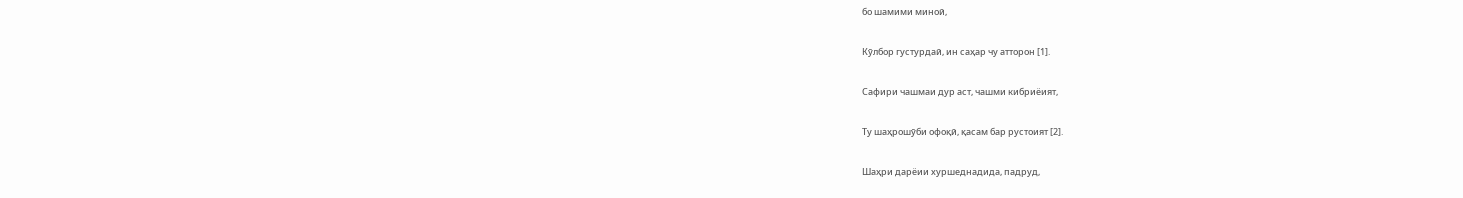бо шамими миноӣ,

Кӯлбор густурдаӣ, ин саҳар чу атторон [1].

Сафири чашмаи дур аст, чашми кибриёият,

Ту шаҳрошӯби офоқӣ, қасам бар рустоият [2].

Шаҳри дарёии хуршеднадида, падруд,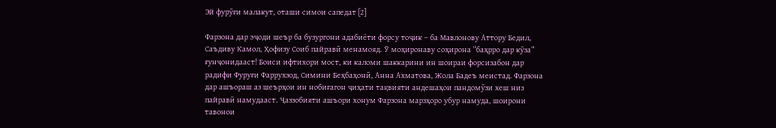Эй фурӯғи малакут, оташи симои сапедат [2]

Фарзона дар эҷоди шеър ба бузургони адабиёти форсу тоҷик – ба Мавлонову Аттору Бедил, Саъдиву Камол, Ҳофизу Соиб пайравӣ менамояд. Ӯ моҳиронаву соҳирона “баҳрро дар кӯза” ғунҷонидааст! Боиси ифтихори мост, ки каломи шаккарини ин шоираи форсизабон дар радифи Фуруғи Фаррухзод, Симини Беҳбаҳонӣ, Анна Ахматова, Жола Бадеъ меистад. Фарзона дар ашъораш аз шеърҳои ин нобиғагон ҷиҳати тақвияти андешаҳои пандомӯзи хеш низ пайравӣ намудааст. Ҷаззобияти ашъори хонум Фарзона марзҳоро убур намуда, шоирони тавонои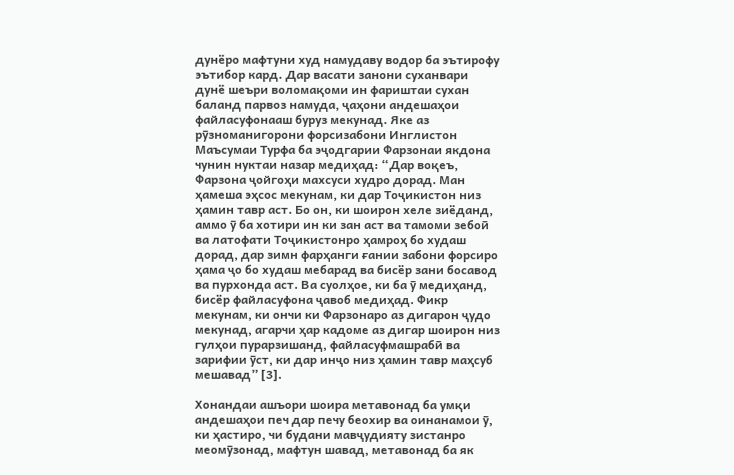дунёро мафтуни худ намудаву водор ба эътирофу эътибор кард. Дар васати занони суханвари дунё шеъри воломақоми ин фариштаи сухан баланд парвоз намуда, ҷаҳони андешаҳои файласуфонааш буруз мекунад. Яке аз рӯзноманигорони форсизабони Инглистон Маъсумаи Турфа ба эҷодгарии Фарзонаи якдона чунин нуктаи назар медиҳад: “Дар воқеъ, Фарзона ҷойгоҳи махсуси худро дорад. Ман ҳамеша эҳсос мекунам, ки дар Тоҷикистон низ ҳамин тавр аст. Бо он, ки шоирон хеле зиёданд, аммо ӯ ба хотири ин ки зан аст ва тамоми зебоӣ ва латофати Тоҷикистонро ҳамроҳ бо худаш дорад, дар зимн фарҳанги ғании забони форсиро ҳама ҷо бо худаш мебарад ва бисёр зани босавод ва пурхонда аст. Ва суолҳое, ки ба ӯ медиҳанд, бисёр файласуфона ҷавоб медиҳад. Фикр мекунам, ки ончи ки Фарзонаро аз дигарон ҷудо мекунад, агарчи ҳар кадоме аз дигар шоирон низ гулҳои пурарзишанд, файласуфмашрабӣ ва зарифии ӯст, ки дар инҷо низ ҳамин тавр маҳсуб мешавад” [3].

Хонандаи ашъори шоира метавонад ба умқи андешаҳои печ дар печу беохир ва оинанамои ӯ, ки ҳастиро, чи будани мавҷудияту зистанро меомӯзонад, мафтун шавад, метавонад ба як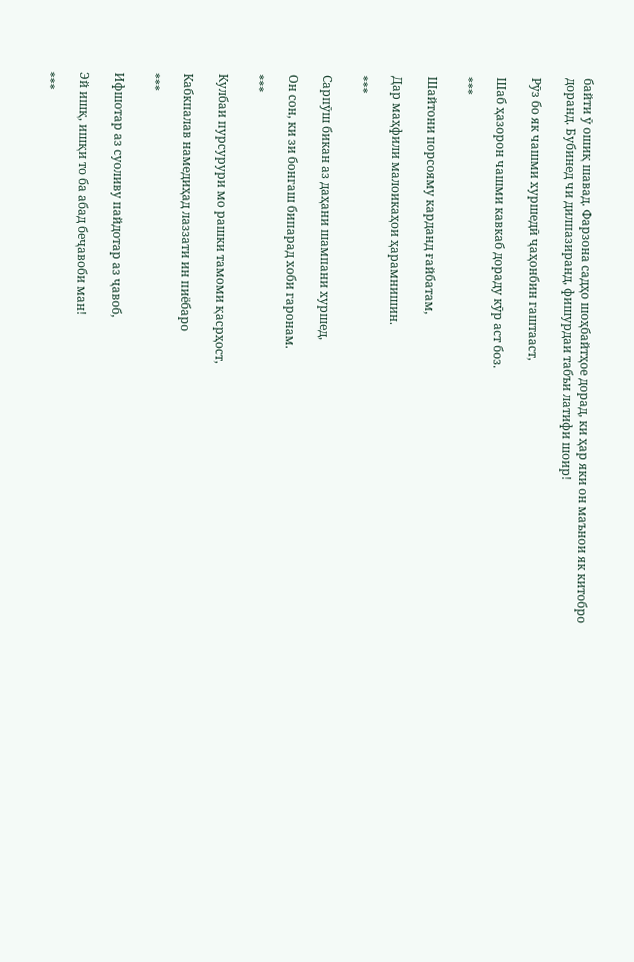байти ӯ ошиқ шавад. Фарзона садҳо шоҳбайтҳое дорад, ки ҳар яки он маънои як китобро доранд. Бубинед чи дилпазиранд, фишурдаи табъи латифи шоир!

Рӯз бо як чашми хуршедӣ ҷаҳонбин гаштааст,

Шаб ҳазорон чашми кавкаб дораду кӯр аст боз.

***

Шайтони порсояму карданд ғайбатам,

Дар маҳфили малоикаҳои ҳарамнишин.

***

Сарпӯш бикан аз даҳани шампани хуршед,

Он сон, ки зи бонгаш бипарад хоби гаронам.

***

Кулбаи пурсурури мо рашки тамоми қасрҳост,

Кабкпалав намедиҳад лаззати ин пиёбаро

***

Ифшотар аз суоливу пайдотар аз ҷавоб,

Эй ишқ, ишқи то ба абад беҷавоби ман!

***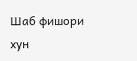Шаб фишори хун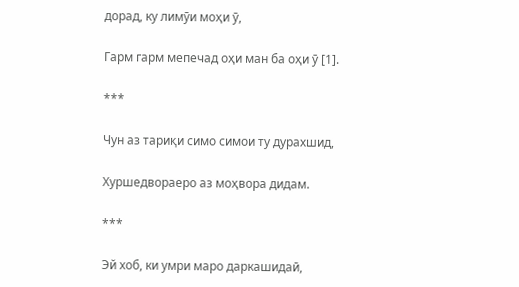дорад, ку лимӯи моҳи ӯ,

Гарм гарм мепечад оҳи ман ба оҳи ӯ [1].

***

Чун аз тариқи симо симои ту дурахшид,

Хуршедвораеро аз моҳвора дидам.

***

Эй хоб, ки умри маро даркашидаӣ,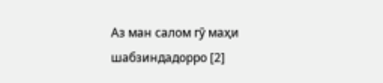Аз ман салом гӯ маҳи шабзиндадорро [2]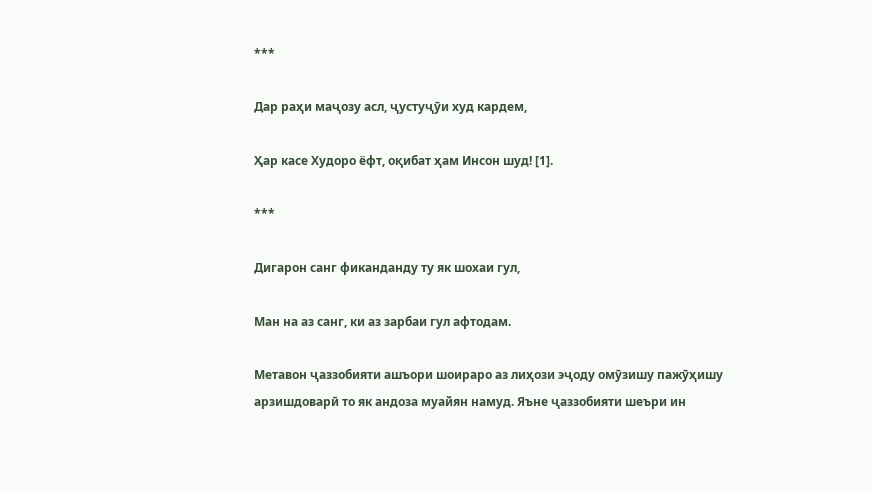***

Дар раҳи маҷозу асл, ҷустуҷӯи худ кардем,

Ҳар касе Худоро ёфт, оқибат ҳам Инсон шуд! [1].

***

Дигарон санг фиканданду ту як шохаи гул,

Ман на аз санг, ки аз зарбаи гул афтодам.

Метавон ҷаззобияти ашъори шоираро аз лиҳози эҷоду омӯзишу пажӯҳишу арзишдоварӣ то як андоза муайян намуд. Яъне ҷаззобияти шеъри ин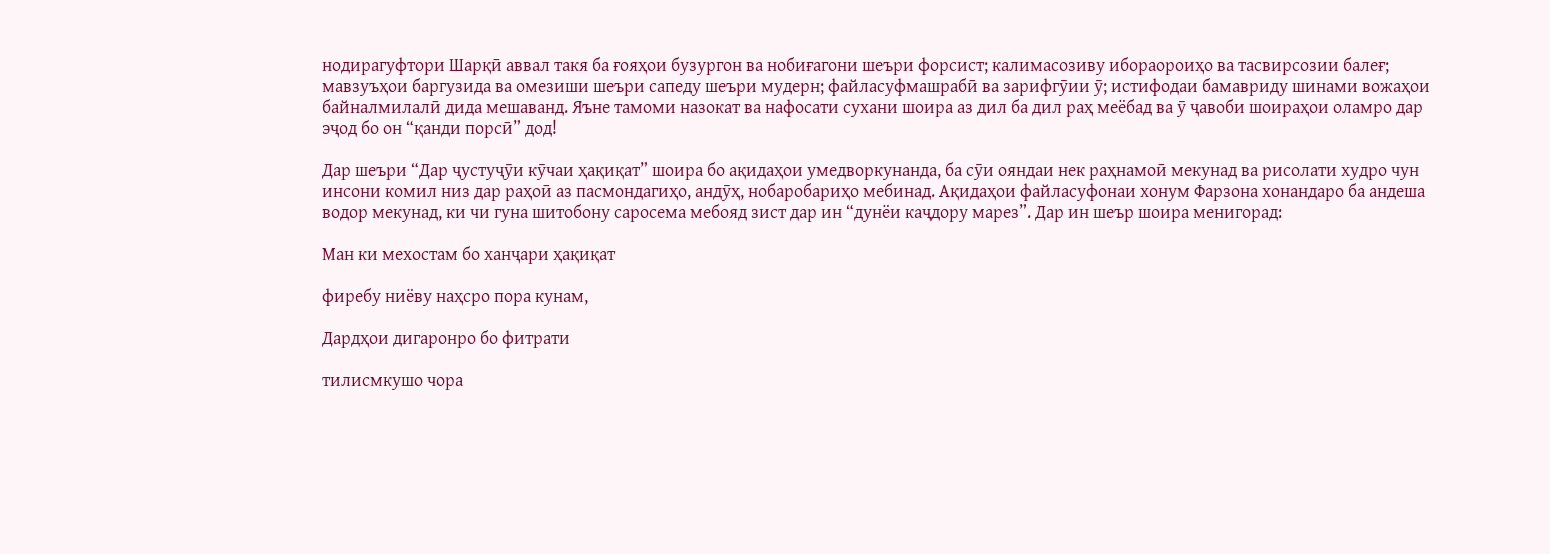нодирагуфтори Шарқӣ аввал такя ба ғояҳои бузургон ва нобиғагони шеъри форсист; калимасозиву ибораороиҳо ва тасвирсозии балеғ; мавзуъҳои баргузида ва омезиши шеъри сапеду шеъри мудерн; файласуфмашрабӣ ва зарифгӯии ӯ; истифодаи бамавриду шинами вожаҳои байналмилалӣ дида мешаванд. Яъне тамоми назокат ва нафосати сухани шоира аз дил ба дил раҳ меёбад ва ӯ ҷавоби шоираҳои оламро дар эҷод бо он “қанди порсӣ” дод!

Дар шеъри “Дар ҷустуҷӯи кӯчаи ҳақиқат” шоира бо ақидаҳои умедворкунанда, ба сӯи ояндаи нек раҳнамоӣ мекунад ва рисолати худро чун инсони комил низ дар раҳоӣ аз пасмондагиҳо, андӯҳ, нобаробариҳо мебинад. Ақидаҳои файласуфонаи хонум Фарзона хонандаро ба андеша водор мекунад, ки чи гуна шитобону саросема мебояд зист дар ин “дунёи каҷдору марез”. Дар ин шеър шоира менигорад:

Ман ки мехостам бо ханҷари ҳақиқат

фиребу ниёву наҳсро пора кунам,

Дардҳои дигаронро бо фитрати

тилисмкушо чора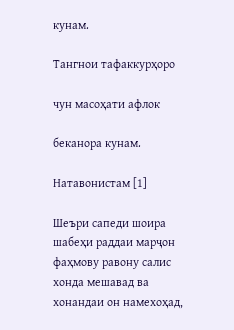кунам.

Тангнои тафаккурҳоро

чун масоҳати афлок

беканора кунам.

Натавонистам [1]

Шеъри сапеди шоира шабеҳи раддаи марҷон фаҳмову равону салис хонда мешавад ва хонандаи он намехоҳад,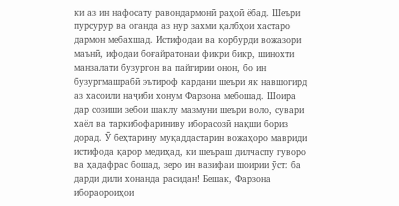ки аз ин нафосату равондармонӣ раҳоӣ ёбад. Шеъри пурсурур ва оганда аз нур захми қалбҳои хастаро дармон мебахшад. Истифодаи ва корбурди вожазори маънӣ, ифодаи боғайратонаи фикри бикр, шинохти манзалати бузургон ва пайгирии онон, бо ин бузургмашрабӣ эътироф кардани шеъри як навшогирд аз хасоили наҷиби хонум Фарзона мебошад. Шоира дар созиши зебои шаклу мазмуни шеъри воло, сувари хаёл ва таркибофариниву иборасозӣ нақши бориз дорад. Ӯ беҳтарину муқаддастарин вожаҳоро мавриди истифода қарор медиҳад, ки шеъраш дилчаспу гуворо ва ҳадафрас бошад, зеро ин вазифаи шоирии ӯст: ба дарди дили хонанда расидан! Бешак, Фарзона ибораороиҳои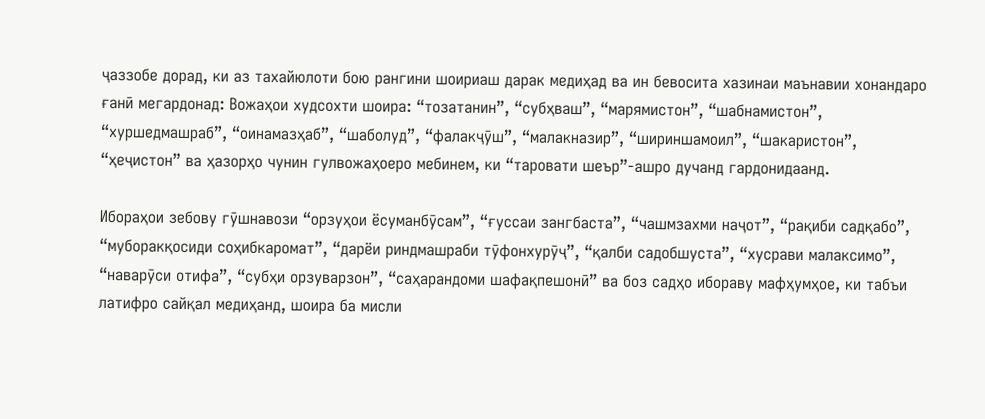ҷаззобе дорад, ки аз тахайюлоти бою рангини шоириаш дарак медиҳад ва ин бевосита хазинаи маънавии хонандаро ғанӣ мегардонад: Вожаҳои худсохти шоира: “тозатанин”, “субҳваш”, “марямистон”, “шабнамистон”, “хуршедмашраб”, “оинамазҳаб”, “шаболуд”, “фалакҷӯш”, “малакназир”, “шириншамоил”, “шакаристон”, “ҳеҷистон” ва ҳазорҳо чунин гулвожаҳоеро мебинем, ки “таровати шеър”-ашро дучанд гардонидаанд.

Ибораҳои зебову гӯшнавози “орзуҳои ёсуманбӯсам”, “ғуссаи зангбаста”, “чашмзахми наҷот”, “рақиби садқабо”, “муборакқосиди соҳибкаромат”, “дарёи риндмашраби тӯфонхурӯҷ”, “қалби садобшуста”, “хусрави малаксимо”, “наварӯси отифа”, “субҳи орзуварзон”, “саҳарандоми шафақпешонӣ” ва боз садҳо ибораву мафҳумҳое, ки табъи латифро сайқал медиҳанд, шоира ба мисли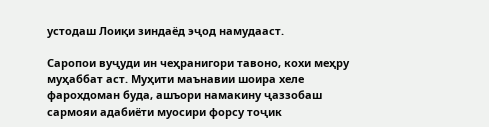устодаш Лоиқи зиндаёд эҷод намудааст.

Саропои вуҷуди ин чеҳранигори тавоно, кохи меҳру муҳаббат аст. Муҳити маънавии шоира хеле фарохдоман буда, ашъори намакину ҷаззобаш сармояи адабиёти муосири форсу тоҷик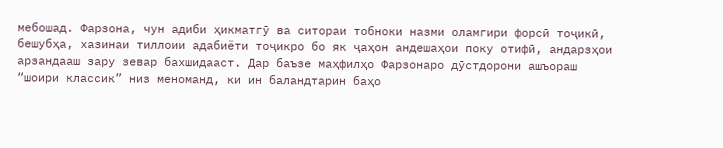мебошад. Фарзона, чун адиби ҳикматгӯ ва ситораи тобноки назми оламгири форсӣ тоҷикӣ, бешубҳа, хазинаи тиллоии адабиёти тоҷикро бо як ҷаҳон андешаҳои поку отифӣ, андарзҳои арзандааш зару зевар бахшидааст. Дар баъзе маҳфилҳо Фарзонаро дӯстдорони ашъораш “шоири классик” низ меноманд, ки ин баландтарин баҳо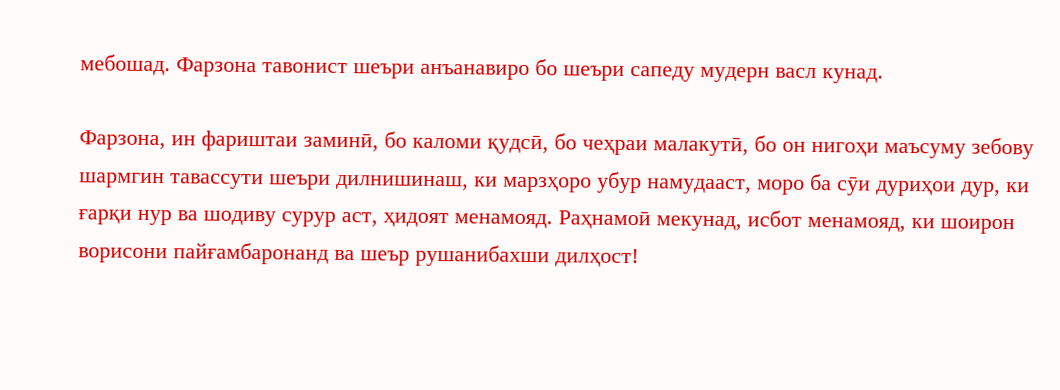мебошад. Фарзона тавонист шеъри анъанавиро бо шеъри сапеду мудерн васл кунад.

Фарзона, ин фариштаи заминӣ, бо каломи қудсӣ, бо чеҳраи малакутӣ, бо он нигоҳи маъсуму зебову шармгин тавассути шеъри дилнишинаш, ки марзҳоро убур намудааст, моро ба сӯи дуриҳои дур, ки ғарқи нур ва шодиву сурур аст, ҳидоят менамояд. Раҳнамоӣ мекунад, исбот менамояд, ки шоирон ворисони пайғамбаронанд ва шеър рушанибахши дилҳост!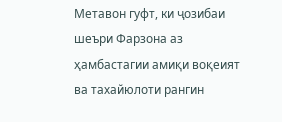Метавон гуфт, ки ҷозибаи шеъри Фарзона аз ҳамбастагии амиқи воқеият ва тахайюлоти рангин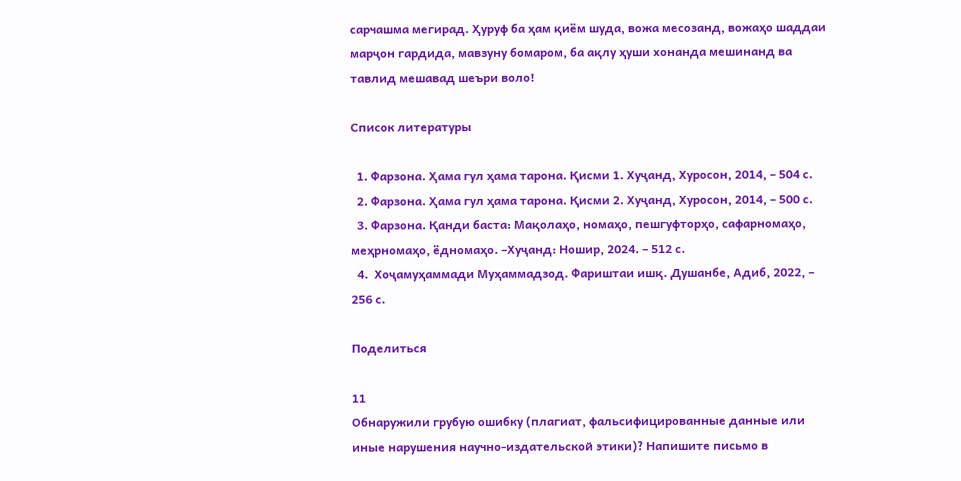сарчашма мегирад. Ҳуруф ба ҳам қиём шуда, вожа месозанд, вожаҳо шаддаи марҷон гардида, мавзуну бомаром, ба ақлу ҳуши хонанда мешинанд ва тавлид мешавад шеъри воло!

Список литературы

  1. Фарзона. Ҳама гул ҳама тарона. Қисми 1. Хуҷанд, Хуросон, 2014, – 504 с.
  2. Фарзона. Ҳама гул ҳама тарона. Қисми 2. Хуҷанд, Хуросон, 2014, – 500 с.
  3. Фарзона. Қанди баста: Мақолаҳо, номаҳо, пешгуфторҳо, сафарномаҳо, меҳрномаҳо, ёдномаҳо. –Хуҷанд: Ношир, 2024. – 512 с.
  4.  Хоҷамуҳаммади Муҳаммадзод. Фариштаи ишқ. Душанбе, Адиб, 2022, – 256 с.

Поделиться

11
Обнаружили грубую ошибку (плагиат, фальсифицированные данные или иные нарушения научно-издательской этики)? Напишите письмо в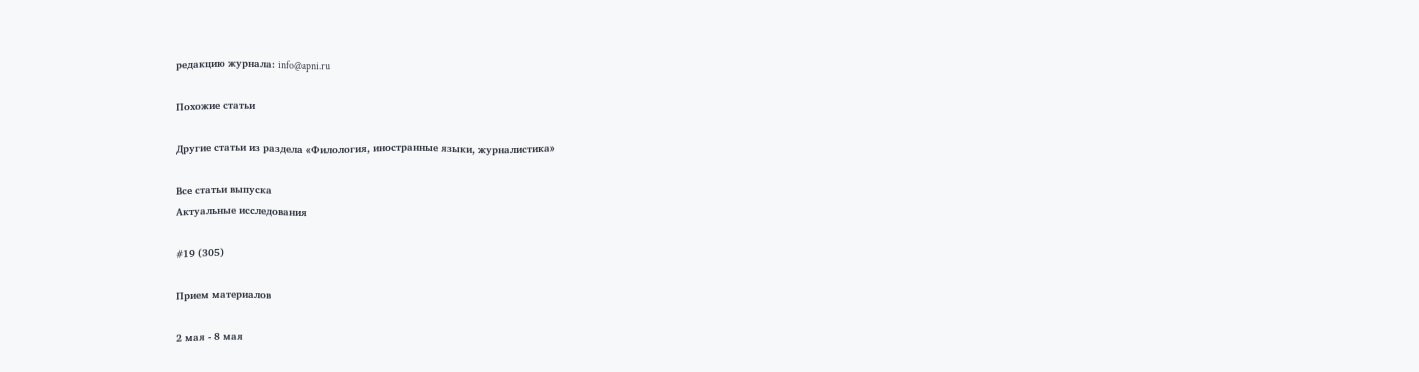редакцию журнала: info@apni.ru

Похожие статьи

Другие статьи из раздела «Филология, иностранные языки, журналистика»

Все статьи выпуска
Актуальные исследования

#19 (305)

Прием материалов

2 мая - 8 мая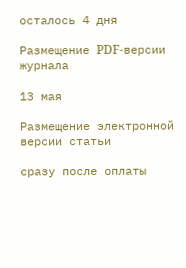осталось 4 дня

Размещение PDF-версии журнала

13 мая

Размещение электронной версии статьи

сразу после оплаты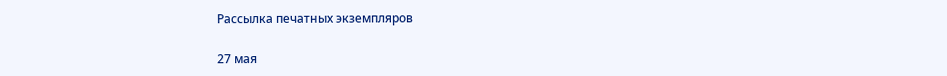Рассылка печатных экземпляров

27 мая